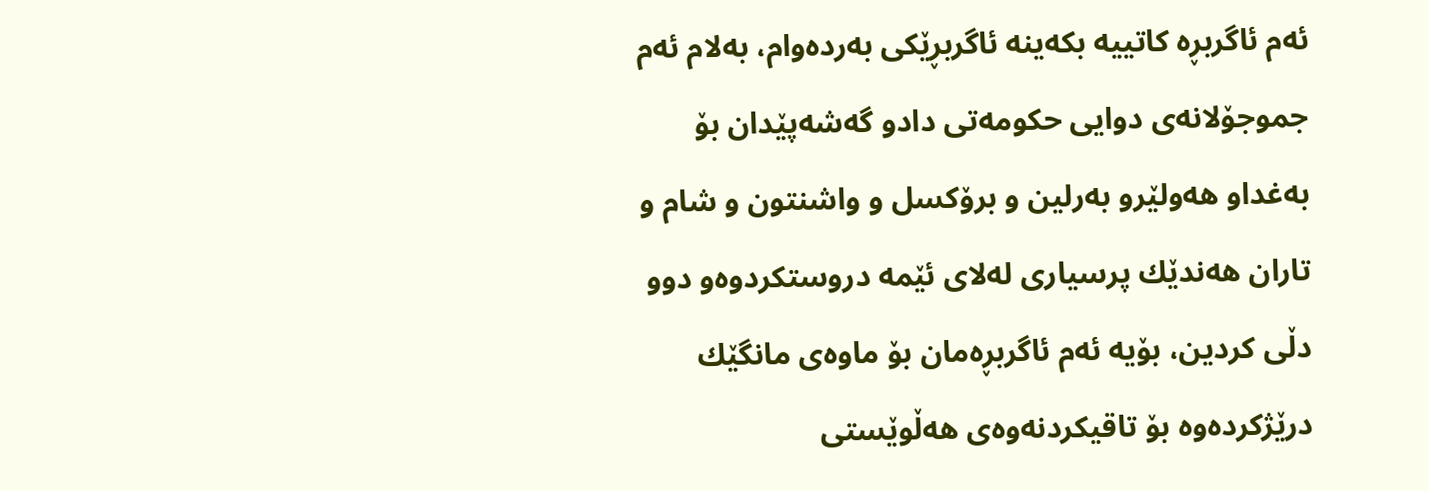ئه‌م ئاگربڕه‌ كاتییه‌ بكه‌ینه‌ ئاگربڕێكی به‌رده‌وام، به‌لام ئه‌م جموجۆلانه‌ی دوایی حكومه‌تی دادو گه‌شه‌پێدان بۆ به‌غداو هه‌ولێرو به‌رلین و برۆكسل و واشنتون و شام و تاران هه‌ندێك پرسیاری له‌لای ئێمه‌ دروستكردوه‌و دوو دڵی كردین، بۆیه‌ ئه‌م ئاگربڕه‌مان بۆ ماوه‌ی مانگێك درێژكرده‌وه‌ بۆ تاقیكردنه‌وه‌ی هه‌ڵوێستی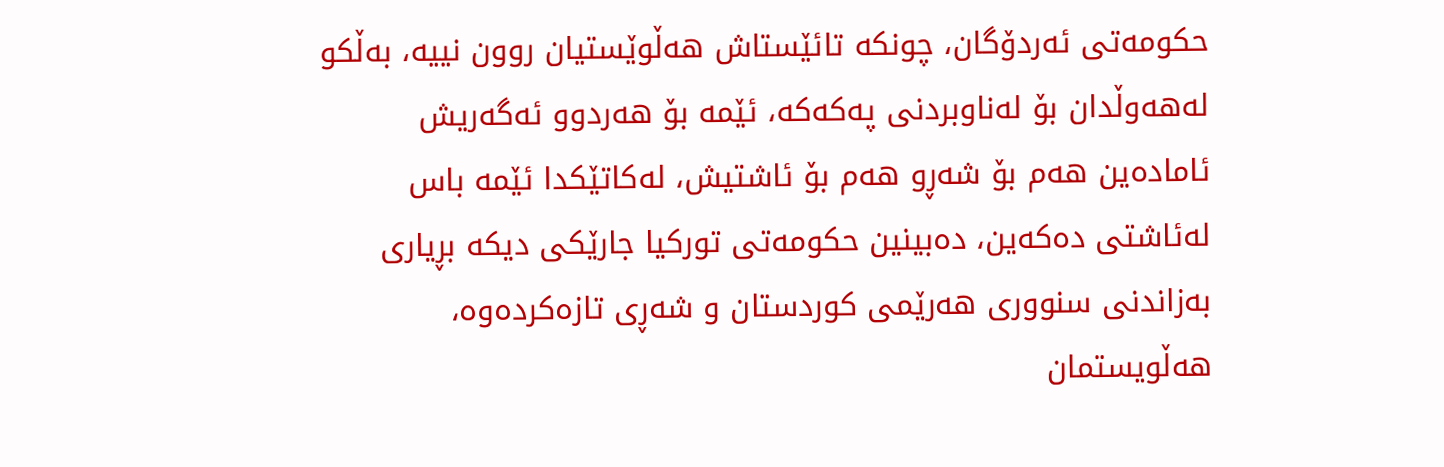حكومه‌تی ئه‌ردۆگان، چونكه‌ تائێستاش هه‌ڵوێستیان روون نییه‌، به‌ڵكو له‌هه‌وڵدان بۆ له‌ناوبردنی په‌كه‌كه‌، ئێمه‌ بۆ هه‌ردوو ئه‌گه‌ریش ئاماده‌ین هه‌م بۆ شه‌ڕو هه‌م بۆ ئاشتیش، له‌كاتێكدا ئێمه‌ باس له‌ئاشتی ده‌كه‌ین، ده‌بینین حكومه‌تی توركیا جارێكی دیكه‌ بڕیاری به‌زاندنی سنووری هه‌رێمی كوردستان و شه‌ڕی تازه‌كرده‌وه‌، هه‌ڵویستمان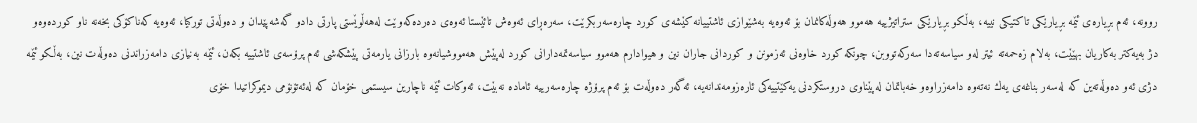روونه‌، ئه‌م بڕیاره‌ی ئێمه‌ بڕیارێكی تاكتیكی نییه‌، به‌ڵكو بڕیارێكی ستراتیژییه‌ هه‌موو هه‌وڵه‌كانمان بۆ ئه‌وه‌یه‌ به‌شێوازی ئاشتییانه‌ كێشه‌ی كورد چاره‌سه‌ربكرێت، سه‌ره‌ڕای ئه‌وه‌ش تائێستا ئه‌وه‌ی ده‌رده‌كه‌وێت له‌هه‌ڵوێستی پارتی دادو گه‌شه‌پێدان و ده‌وڵه‌تی توركیا، ئه‌وه‌یه‌ كه‌ناكۆكی بخه‌نه‌ ناو كورده‌وه‌و دژ به‌یه‌كتر به‌كاریان بهێێت، به‌لام زه‌حمه‌ته‌ ئیتر له‌و سیاسه‌ته‌دا سه‌ركه‌تووبن، چونكه‌ كورد خاوه‌نی ئه‌زمونن و كوردانی جاران نین و هیوادارم هه‌موو سیاسه‌تمه‌دارانی كورد له‌پێش هه‌مووشیانه‌وه‌ بارزانی یارمه‌تی پێشكه‌شی ئه‌م پرۆسه‌ی ئاشتییه‌ بكه‌ن، ئێمه‌ به‌نیازی دامه‌زراندنی ده‌وڵه‌ت نین، به‌ڵكو ئێمه‌ دژی ئه‌و ده‌وڵه‌ته‌ین كه‌ له‌سه‌ر بناغه‌ی یه‌ك نه‌ته‌وه‌ دامه‌زراوه‌و خه‌باتمان له‌پێناوی دروستكردنی یه‌كێتییه‌كی ئاره‌زومه‌ندانه‌یه‌، ئه‌گه‌ر ده‌وڵه‌ت بۆ ئه‌م پرۆژه‌ چاره‌سه‌رییه‌ ئاماده‌ نه‌بێت، ئه‌وكات ئێمه‌ ناچارین سیستمی خۆمان كه‌ له‌ئه‌تۆنۆمی دیموكراتیدا خۆی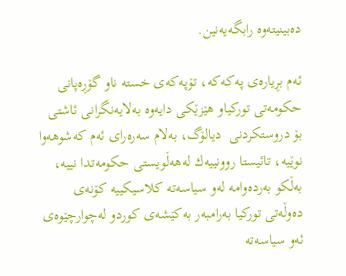ده‌بینیته‌وه‌ رابگه‌یه‌نین.

ئه‌م بڕیاره‌ی په‌كه‌كه‌، تۆپه‌كه‌ی خسته‌ ناو گۆڕه‌پانی حكومه‌تی توركیاو هێزێكی دایه‌وه‌ به‌لایه‌نگرانی ئاشتی بۆ دروستكردنی  دیالۆگ، به‌لام سه‌ره‌رای ئه‌م كه‌شوهه‌وا نوێیه‌، تائیستا روونییه‌ك له‌هه‌ڵویستی حكومه‌تدا نییه‌، به‌ڵكو به‌رده‌وامه‌ له‌و سیاسه‌ته‌ كلاسیكییه‌ كۆنه‌ی ده‌وڵه‌تی توركیا به‌رامبه‌ر به‌كێشه‌ی كوردو له‌چوارچێوه‌ی ئه‌و سیاسه‌ته‌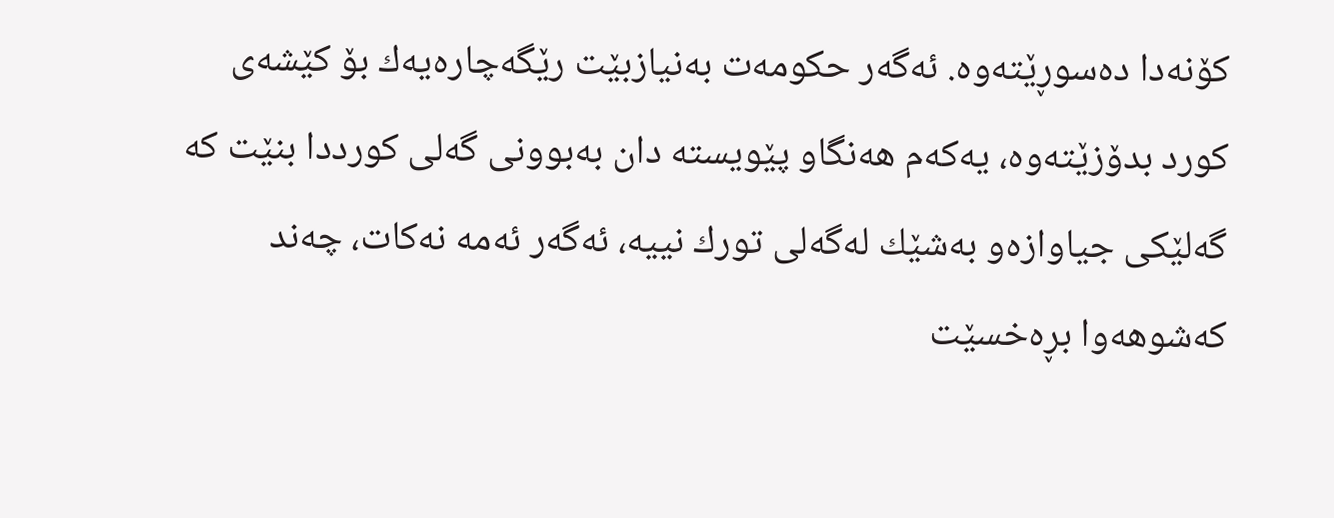كۆنه‌دا ده‌سوڕێته‌وه‌. ئه‌گه‌ر حكومه‌ت به‌نیازبێت رێگه‌چاره‌یه‌ك بۆ كێشه‌ی كورد بدۆزێته‌وه‌، یه‌كه‌م هه‌نگاو پێویسته‌ دان به‌بوونی گه‌لی كورددا بنێت كه‌ گه‌لێكی جیاوازه‌و به‌شێك له‌گه‌لی تورك نییه‌، ئه‌گه‌ر ئه‌مه‌ نه‌كات، چه‌ند كه‌شوهه‌وا بڕه‌خسێت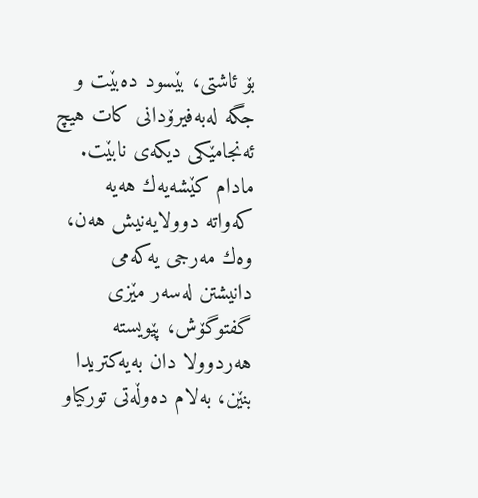بۆ ئاشتی، بێسود ده‌بێت و جگه‌ له‌به‌فیرۆدانی كات هیچ ئه‌نجامێكی دیكه‌ی نابێت. مادام كێشه‌یه‌ك هه‌یه‌ كه‌واته‌ دوولایه‌نیش هه‌ن، وه‌ك مه‌رجی یه‌كه‌می دانیشتن له‌سه‌ر مێزی گفتوگۆش، پێویسته‌ هه‌ردوولا دان به‌یه‌كتریدا بنێن، به‌لام ده‌وڵه‌تی توركیاو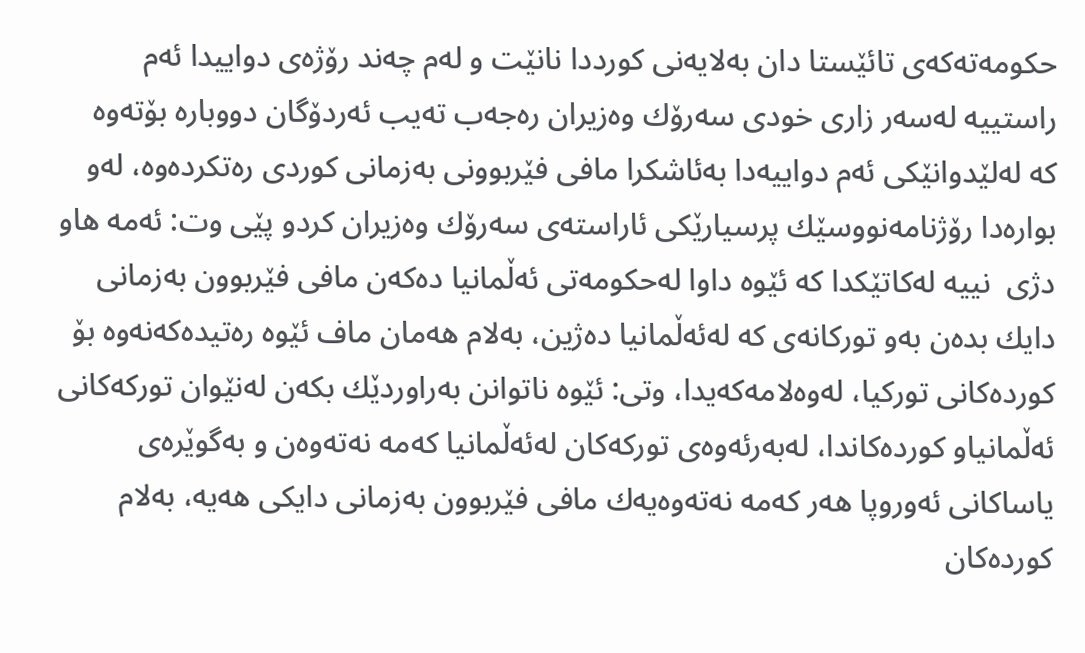حكومه‌ته‌كه‌ی تائێستا دان به‌لایه‌نی كورددا نانێت و له‌م چه‌ند رۆژه‌ی دواییدا ئه‌م راستییه‌ له‌سه‌ر زاری خودی سه‌رۆك وه‌زیران ره‌جه‌ب ته‌یب ئه‌ردۆگان دووباره‌ بۆته‌وه‌ كه‌ له‌لێدوانێكی ئه‌م دواییه‌دا به‌ئاشكرا مافی فێربوونی به‌زمانی كوردی ره‌تكرده‌وه‌، له‌و بواره‌دا رۆژنامه‌نووسێك پرسیارێكی ئاراسته‌ی سه‌رۆك وه‌زیران كردو پێی وت: ئه‌مه‌ هاو دژی  نییه‌ له‌كاتێكدا كه‌ ئێوه‌ داوا له‌حكومه‌تی ئه‌ڵمانیا ده‌كه‌ن مافی فێربوون به‌زمانی دایك بده‌ن به‌و توركانه‌ی كه‌ له‌ئه‌ڵمانیا ده‌ژین، به‌لام هه‌مان ماف ئێوه‌ ره‌تیده‌كه‌نه‌وه‌ بۆ كورده‌كانی توركیا، له‌وه‌لامه‌كه‌یدا، وتی: ئێوه‌ ناتوانن به‌راوردێك بكه‌ن له‌نێوان توركه‌كانی ئه‌ڵمانیاو كورده‌كاندا، له‌به‌رئه‌وه‌ی توركه‌كان له‌ئه‌ڵمانیا كه‌مه‌ نه‌ته‌وه‌ن و به‌گوێره‌ی یاساكانی ئه‌وروپا هه‌ر كه‌مه‌ نه‌ته‌وه‌یه‌ك مافی فێربوون به‌زمانی دایكی هه‌یه‌، به‌لام كورده‌كان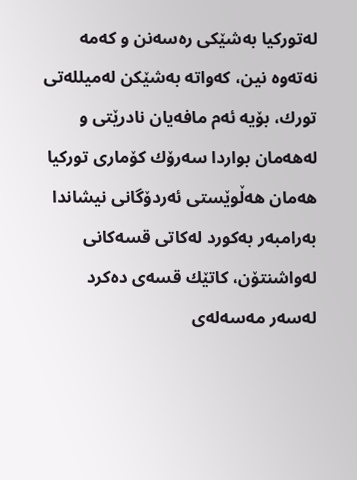له‌توركیا به‌شێكی ره‌سه‌نن و كه‌مه‌ نه‌ته‌وه‌ نین، كه‌واته‌ به‌شێكن له‌میلله‌تی تورك، بۆیه‌ ئه‌م مافه‌یان نادرێتی و له‌هه‌مان بواردا سه‌رۆك كۆماری توركیا هه‌مان هه‌ڵوێستی ئه‌ردۆگانی نیشاندا به‌رامبه‌ر به‌كورد له‌كاتی قسه‌كانی له‌واشنتۆن، كاتێك قسه‌ی ده‌كرد له‌سه‌ر مه‌سه‌له‌ی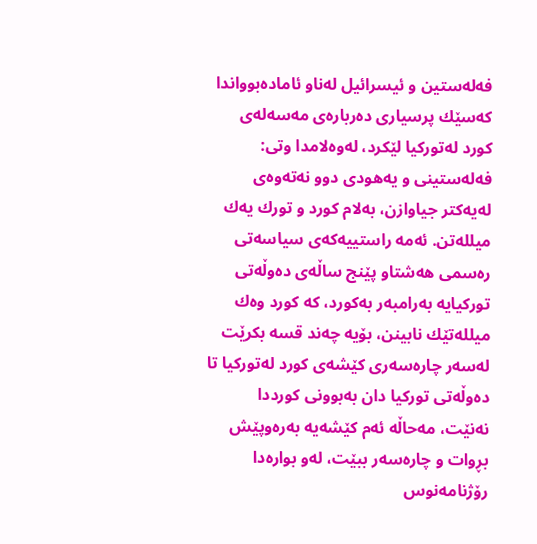فه‌له‌ستین و ئیسرائیل له‌ناو ئاماده‌بوواندا كه‌سێك پرسیاری ده‌رباره‌ی مه‌سه‌له‌ی كورد له‌توركیا لێكرد، له‌وه‌لامدا وتی: فه‌له‌ستینی و یه‌هودی دوو نه‌ته‌وه‌ی له‌یه‌كتر جیاوازن، به‌لام كورد و تورك یه‌ك میلله‌تن. ئه‌مه‌ راستییه‌كه‌ی سیاسه‌تی ره‌سمی هه‌شتاو پێنج ساڵه‌ی ده‌وڵه‌تی توركیایه‌ به‌رامبه‌ر به‌كورد، كه‌ كورد وه‌ك میلله‌تێك نابینن، بۆیه‌ چه‌ند قسه‌ بكرێت له‌سه‌ر چاره‌سه‌ری كێشه‌ی كورد له‌توركیا تا ده‌وڵه‌تی توركیا دان به‌بوونی كورددا نه‌نێت، مه‌حاڵه‌ ئه‌م كێشه‌یه‌ به‌ره‌وپێش بڕوات و چاره‌سه‌ر ببێت، له‌و بواره‌دا رۆژنامه‌نوس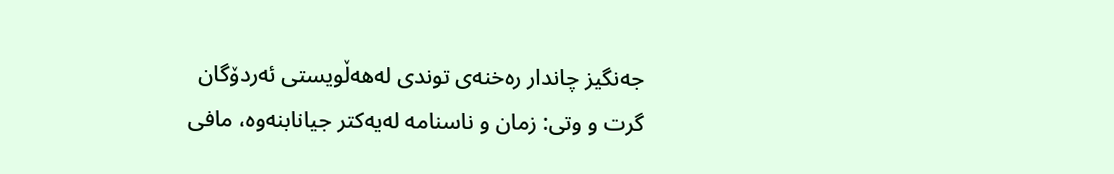جه‌نگیز چاندار ره‌خنه‌ی توندی له‌هه‌ڵویستی ئه‌ردۆگان گرت و وتی: زمان و ناسنامه‌ له‌یه‌كتر جیانابنه‌وه‌، مافی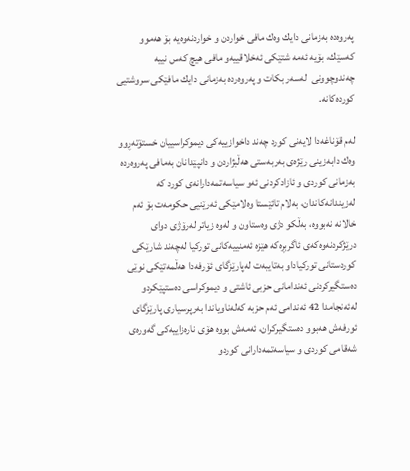په‌روه‌ده‌ به‌زمانی دایك وه‌ك مافی خواردن و خواردنه‌وه‌یه‌ بۆ هه‌موو كه‌سێك، بۆیه‌ ئه‌مه‌ شتێكی ئه‌خلاقییه‌و مافی هیچ كه‌س نییه‌ چه‌ندوچوونی  له‌سه‌ر بكات و په‌روه‌رده‌ به‌زمانی دایك مافێكی سروشتیی كورده‌كانه‌.

له‌م قۆناغه‌دا لایه‌نی كورد چه‌ند داخوازییه‌كی دیموكراسییان خستۆته‌ڕوو وه‌ك دابه‌زینی رێژه‌ی به‌ربه‌ستی هه‌ڵبژاردن و دانپێدانان به‌مافی په‌روه‌رده‌ به‌زمانی كوردی و ئازادكردنی ئه‌و سیاسه‌تمه‌دارانه‌ی كورد كه‌ له‌زیندانه‌كاندان، به‌لام تائێستا وه‌لامێكی ئه‌رێنیی حكومه‌ت بۆ ئه‌م خالانه‌ نه‌بووه‌، به‌ڵكو دژی وه‌ستاون و له‌وه‌ زیاتر له‌رۆژی دوای درێژكردنه‌وه‌كه‌ی ئاگربڕه‌كه‌ هێزه‌ ئه‌منییه‌كانی توركیا له‌چه‌ند شارێكی كوردستانی توركیاداو به‌تایبه‌ت له‌پارێزگای ئۆرفه‌دا هه‌ڵمه‌تێكی نوێی ده‌ستگیركردنی ئه‌ندامانی حزبی ئاشتی و دیموكراسی ده‌ستپێكردو له‌ئه‌نجامدا 42 ئه‌ندامی ئه‌م حزبه‌ كه‌له‌ناویاندا به‌رپرسیاری پارێزگای ئورفه‌ش هه‌بوو ده‌ستگیركران، ئه‌مه‌ش بووه‌ هۆی ناره‌زاییه‌كی گه‌وره‌ی شه‌قامی كوردی و سیاسه‌تمه‌دارانی كوردو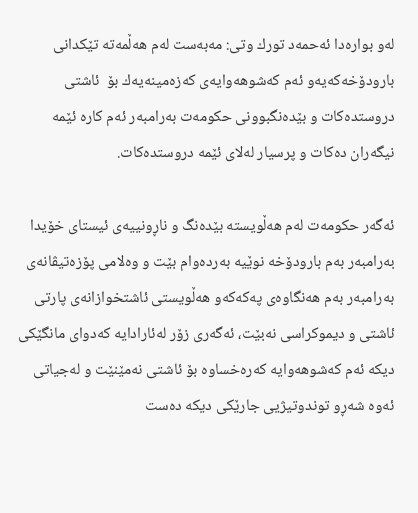له‌و بواره‌دا ئه‌حمه‌د تورك وتی: مه‌به‌ست له‌م هه‌ڵمه‌ته‌ تێكدانی بارودۆخه‌كه‌یه‌و ئه‌م كه‌شوهه‌وایه‌ی كه‌زه‌مینه‌یه‌ك بۆ  ئاشتی دروستده‌كات و بێده‌نگبوونی حكومه‌ت به‌رامبه‌ر ئه‌م كاره‌ ئێمه‌ نیگه‌ران ده‌كات و پرسیار له‌لای ئێمه‌ دروستده‌كات.

ئه‌گه‌ر حكومه‌ت له‌م هه‌ڵویسته‌ بێده‌نگ و ناڕونییه‌ی ئیستای خۆیدا به‌رامبه‌ر به‌م بارودۆخه‌ نوێیه‌ به‌رده‌وام بێت و وه‌لامی پۆزه‌تیڤانه‌ی به‌رامبه‌ر به‌م هه‌نگاوه‌ی په‌كه‌كه‌و هه‌ڵویستی ئاشتخوازانه‌ی پارتی ئاشتی و دیموكراسی نه‌بێت، ئه‌گه‌ری زۆر له‌ئارادایه‌ كه‌دوای مانگێكی دیكه‌ ئه‌م كه‌شوهه‌وایه‌ كه‌ره‌خساوه‌ بۆ ئاشتی نه‌مێنێت و له‌جیاتی ئه‌وه‌ شه‌ڕو توندوتیژیی جارێكی دیكه‌ ده‌ست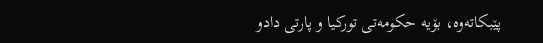پێبكاته‌وه‌، بۆیه‌ حكومه‌تی توركیا و پارتی دادو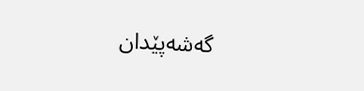گه‌شه‌پێدان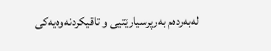له‌به‌رده‌م به‌رپرسیارێتیی و تاقیكردنه‌وه‌یه‌كی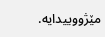مێژووییدایه‌.